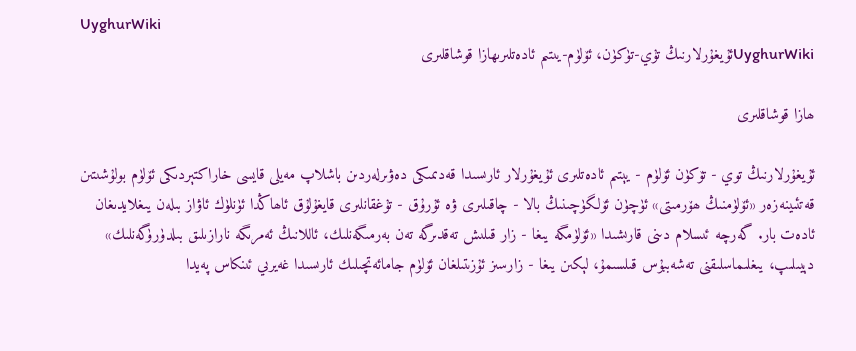UyghurWiki
UyghurWikiئۇيغۇرلارنىڭ تۇي-تۈكۈن، ئۆلۈم-يىتىم ئادەتلىرىھازا قوشاقلىرى

ھازا قوشاقلىرى

ئۇيغۇرلارنىڭ توي - تۆكۈن ئۆلۈم - يېتىم ئادەتلىرى ئۇيغۇرلار ئارىسىدا قەدىمىكى دەۋىرلەردىن باشلاپ مەيلى قايسى خاراكتېردىكى ئۆلۈم بولۇشىتىن قەتئىينەزەر «ئۆلۈمنىڭ ھۆرمىتى» ئۈچۈن ئۆلگۈچىنىڭ بالا - چاقىلىرى ۋە ئۇرۇق - تۇغقانلىرى قايغۇلۇق ئاھاڭدا ئۈنلۈك ئاۋاز بىلەن يىغلايدىغان ئادەت بار. گەرچە ئىسلام دىنى قارىشىدا «ئۆلۈمگە يىغا - زار قىلىش تەقدىرگە تەن بەرمىگەنلىك، ئاللانىڭ ئەمرىگە نارازىلىق بىلدۈرۈگەنلىك» دېيىلىپ، يىغلىماسلىقنى تەشەببۇس قىلسىمۇ، لېكىن يىغا - زارسىز ئۇزىتىلغان ئۆلۈم جامائەتچىلىك ئارىسىدا غەيرىي ئىنكاس پەيدا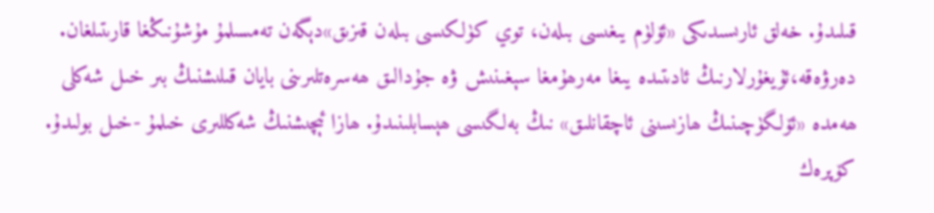قىلىدۇ. خەلق ئارىسىدىكى «ئۆلۈم يىغىسى بىلەن، توي كۈلكىسى بىلەن قىزىق»دېگەن تەمسىلمۇ مۇشۇنىڭغا قارىتىلغان. دەرۋەقە،ئۇيغۇرلارنىڭ ئادىتىدە يىغا مەرھۇمغا سېغىنىش ۋە جۇدالىق ھەسرەتلىرىنى بايان قىلىشنىڭ بىر خىل شەكلى ھەمدە «ئۆلگۈچىنىڭ ھازىسىنى ئاچقانلىق» نىڭ بەلگىسى ھېسابلىنىدۇ. ھازا ئېچىشنىڭ شەكللىرى خىلمۇ -خىل بولىدۇ. كۆپرەك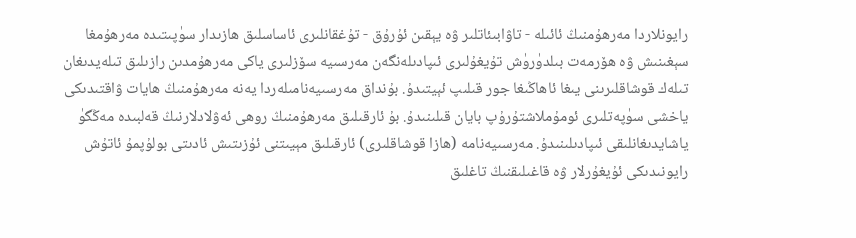رايونلاردا مەرھۇمنىڭ ئائىلە - تاۋابىئاتلىر ۋە يېقىن ئۇرۇق - تۇغقانلىرى ئاساسلىق ھازىدار سۈپىتىدە مەرھۇمغا سېغىنىش ۋە ھۆرمەت بىلدۈرۈش تۇيغۇلىرى ئىپادىلەنگەن مەرسىيە سۆزلىرى ياكى مەرھۇمدىن رازىلىق تىلەيدىغان تىلەك قوشاقلىرىنى يىغا ئاھاڭىغا جور قىلىپ ئېيتىدۇ. بۇنداق مەرسىيەنامىلەردا يەنە مەرھۇمنىڭ ھايات ۋاقتىدىكى ياخشى سۈپەتلىرى ئومۇملاشتۇرۇپ بايان قىلىنىدۇ. بۇ ئارقىلىق مەرھۇمنىڭ روھى ئەۋلادلارنىڭ قەلبىدە مەڭگۈ ياشايدىغانلىقى ئىپادىلىنىدۇ. مەرسىيەنامە (ھازا قوشاقلىرى) ئارقىلىق مېيىتنى ئۇزىتىش ئادىتى بولۇپمۇ ئاتۇش رايونىدىكى ئۇيغۇرلار ۋە قاغىلىقنىڭ تاغلىق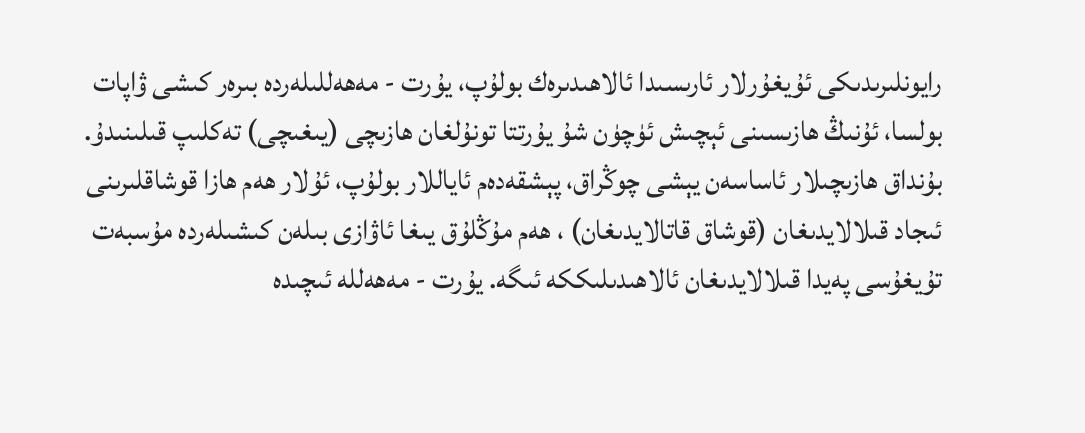رايونلىرىدىكى ئۇيغۇرلار ئارىسىدا ئالاھىدىرەك بولۇپ، يۇرت - مەھەللىلەردە بىرەر كىشى ۋاپات بولسا، ئۇنىڭ ھازىسىنى ئېچىش ئۈچۈن شۇ يۇرتتا تونۇلغان ھازىچى (يىغىچى) تەكلىپ قىلىنىدۇ. بۇنداق ھازىچىلار ئاساسەن يېشى چوڭراق، پېشقەدەم ئاياللار بولۇپ، ئۇلار ھەم ھازا قوشاقلىرىنى ئىجاد قىلالايدىغان (قوشاق قاتالايدىغان) ، ھەم مۇڭلۇق يىغا ئاۋازى بىلەن كىشىلەردە مۇسبەت تۇيغۇسى پەيدا قىلالايدىغان ئالاھىدىلىككە ئىگە. يۇرت - مەھەللە ئىچىدە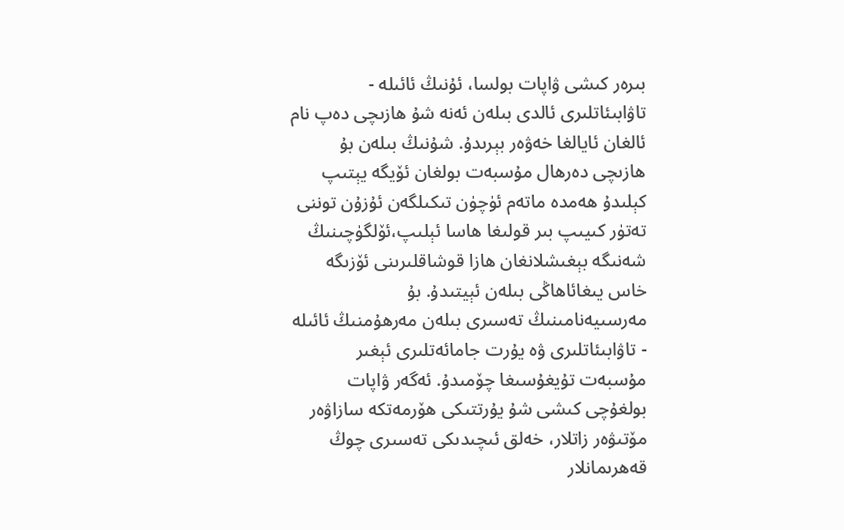بىرەر كىشى ۋاپات بولسا، ئۇنىڭ ئائىلە - تاۋابىئاتلىرى ئالدى بىلەن ئەنە شۇ ھازىچى دەپ نام ئالغان ئايالغا خەۋەر بېرىدۇ. شۇنىڭ بىلەن بۇ ھازىچى دەرھال مۇسبەت بولغان ئۆيگە يېتىپ كېلىدۇ ھەمدە ماتەم ئۈچۈن تىكىلگەن ئۇزۇن توننى تەتۈر كىيىپ بىر قولىغا ھاسا ئېلىپ،ئۆلگۈچىنىڭ شەنىگە بېغىشلانغان ھازا قوشاقلىرىنى ئۆزىگە خاس يىغائاھاڭى بىلەن ئېيتىدۇ. بۇ مەرسىيەنامىنىڭ تەسىرى بىلەن مەرھۇمنىڭ ئائىلە - تاۋابىئاتلىرى ۋە يۇرت جامائەتلىرى ئېغىر مۇسبەت تۇيغۇسىغا چۆمىدۇ. ئەگەر ۋاپات بولغۇچى كىشى شۇ يۇرتتىكى ھۆرمەتكە سازاۋەر مۆتىۋەر زاتلار، خەلق ئىچىدىكى تەسىرى چوڭ قەھرىمانلار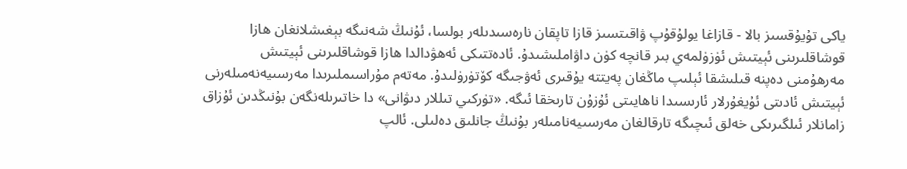ياكى تۇيۇقسىز بالا - قازاغا يولۇقۇپ ۋاقىتسىز قازا تاپقان نارەسىدىلەر بولسا، ئۇنىڭ شەنىگە بېغىشلانغان ھازا قوشاقلىرىنى ئېيتىش ئۈزۈلمەي بىر قانچە كۈن داۋاملىشىدۇ. ئادەتتىكى ئەھۋدالدا ھازا قوشاقلىرىنى ئېيتىش مەرھۇمنى دەپنە قىلىشقا ئېلىپ ماڭغان پەيتتە يۇقىرى ئەۋجىگە كۆتۈرۈلىدۇ. مەتەم مۇراسىملىرىدا مەرسىيەنەمىلەرنى ئېيتىش ئادىتى ئۇيغۇرلار ئارىسىدا ناھايىتى ئۇزۇن تارىخقا ئىگە. «تۈركىي تىللار دىۋانى» دا خاتىرىلەنگەن بۇنىڭدىن ئۇزاق زامانلار ئىلگىرىكى خەلق ئىچىگە تارقالغان مەرسىيەنامىلەر بۇنىڭ جانلىق دەلىلى. ئالپ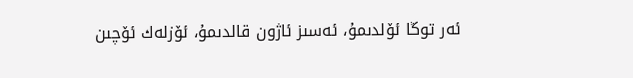ئەر توڭا ئۆلدىمۇ، ئەسىز ئاژون قالدىمۇ، ئۆزلەك ئۆچىن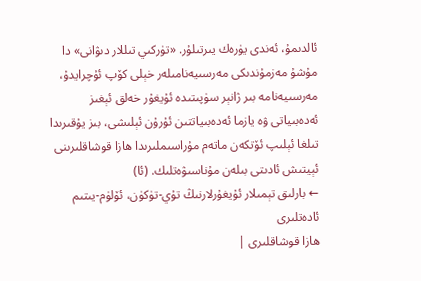ئالدىمۇ، ئەندى يۈرەك يىرتىلۇر. «تۈركىي تىللار دىۋانى» دا مۇشۇ مەزمۇندىكى مەرسىيەنامىلەر خېلى كۆپ ئۇچرايدۇ، مەرسىيەنامە بىر ژانېر سۈپىتىدە ئۇيغۇر خەلق ئېغىز ئەدەبىياتى ۋە يازما ئەدەبىياتتىن ئۇرۇن ئېلىشى، بىز يۇقىرىدا تىلغا ئېلىپ ئۆتكەن ماتەم مۇراسىملىرىدا ھازا قوشاقلىرىنى ئېيتىش ئادىتى بىلەن مۇناسىۋەتلىك. (ئا)
← بارلىق تېمىلار ئۇيغۇرلارنىڭ تۇي-تۈكۈن، ئۆلۈم-يىتىم ئادەتلىرى
ھازا قوشاقلىرى |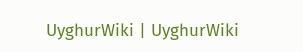UyghurWiki | UyghurWiki